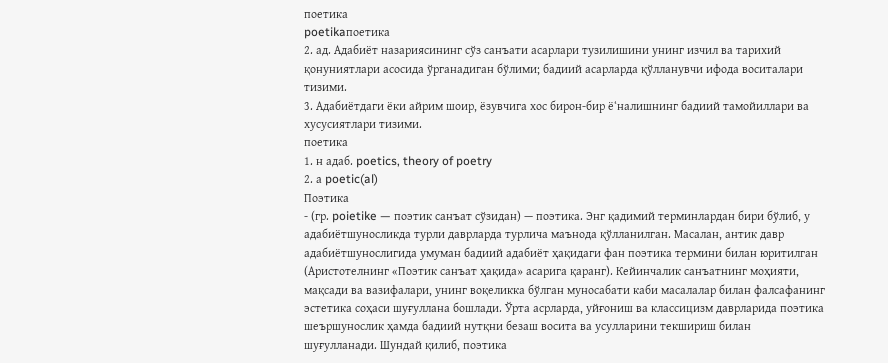поетика
poetikaпоетика
2. ад. Адабиёт назариясининг сўз санъати асарлари тузилишини унинг изчил ва тарихий қонуниятлари асосида ўрганадиган бўлими; бадиий асарларда қўлланувчи ифода воситалари тизими.
3. Адабиётдаги ёки айрим шоир, ёзувчига хос бирон-бир ёʻналишнинг бадиий тамойиллари ва хусусиятлари тизими.
поетика
1. н адаб. poetics, theory of poetry
2. а poetic(al)
Поэтика
- (гр. poietike — поэтик санъат сўзидан) — поэтика. Энг қадимий терминлардан бири бўлиб, у адабиётшуносликда турли даврларда турлича маънода қўлланилган. Масалан, антик давр адабиётшунослигида умуман бадиий адабиёт ҳақидаги фан поэтика термини билан юритилган (Аристотелнинг «Поэтик санъат ҳақида» асарига қаранг). Кейинчалик санъатнинг моҳияти, мақсади ва вазифалари, унинг воқеликка бўлган муносабати каби масалалар билан фалсафанинг эстетика соҳаси шуғуллана бошлади. Ўрта асрларда, уйғониш ва классицизм даврларида поэтика шеършунослик ҳамда бадиий нутқни безаш восита ва усулларини текшириш билан шуғулланади. Шундай қилиб, поэтика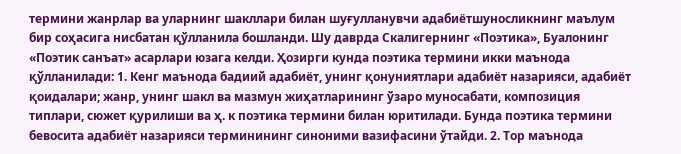термини жанрлар ва уларнинг шакллари билан шуғулланувчи адабиётшуносликнинг маълум бир соҳасига нисбатан қўлланила бошланди. Шу даврда Скалигернинг «Поэтика», Буалонинг «Поэтик санъат» асарлари юзага келди. Ҳозирги кунда поэтика термини икки маънода қўлланилади: 1. Кенг маънода бадиий адабиёт, унинг қонуниятлари адабиёт назарияси, адабиёт қоидалари; жанр, унинг шакл ва мазмун жиҳатларининг ўзаро муносабати, композиция типлари, сюжет қурилиши ва ҳ. к поэтика термини билан юритилади. Бунда поэтика термини бевосита адабиёт назарияси терминининг синоними вазифасини ўтайди. 2. Тор маънода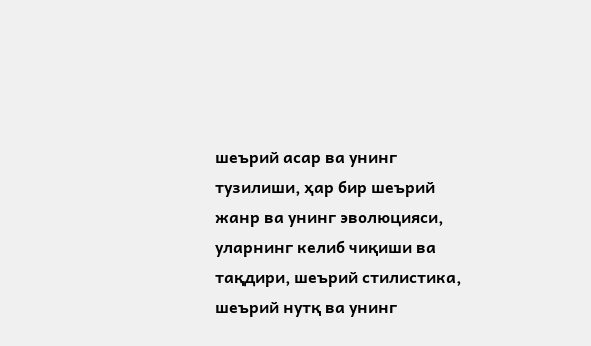шеърий асар ва унинг тузилиши, ҳар бир шеърий жанр ва унинг эволюцияси, уларнинг келиб чиқиши ва тақдири, шеърий стилистика, шеърий нутқ ва унинг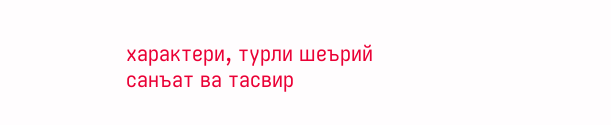характери, турли шеърий санъат ва тасвир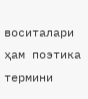воситалари ҳам поэтика термини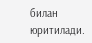билан юритилади.